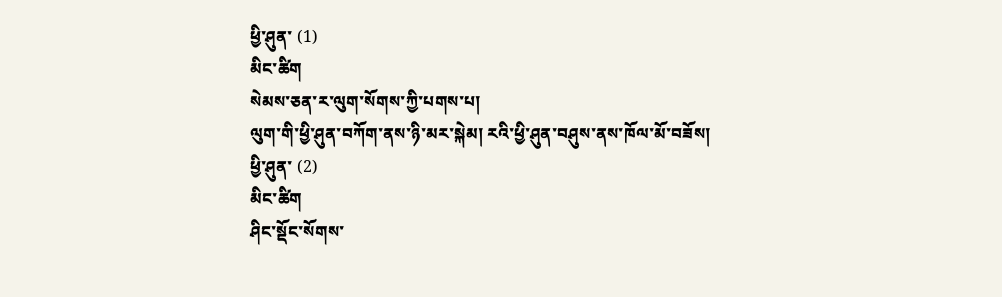ཕྱི་ཤུན་ (1)
མིང་ཚིག
སེམས་ཅན་ར་ལུག་སོགས་ཀྱི་པགས་པ།
ལུག་གི་ཕྱི་ཤུན་བཀོག་ནས་ཉི་མར་སྐེམ། རའི་ཕྱི་ཤུན་བཤུས་ནས་ཁོལ་མོ་བཟོས།
ཕྱི་ཤུན་ (2)
མིང་ཚིག
ཤིང་སྡོང་སོགས་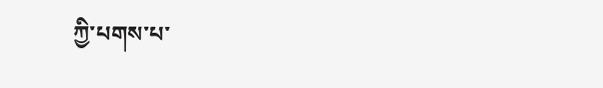ཀྱི་པགས་པ་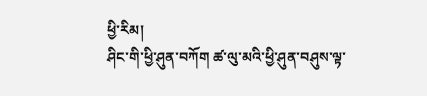ཕྱི་རིམ།
ཤིང་གི་ཕྱི་ཤུན་བཀོག ཚ་ལུ་མའི་ཕྱི་ཤུན་བཤུས་ལྟ་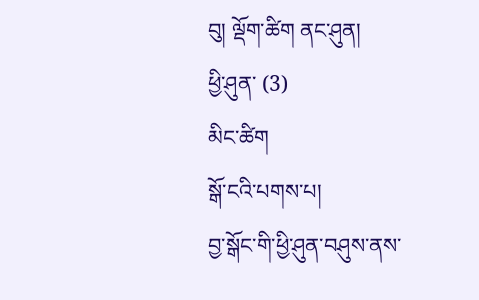བུ། ལྡོག་ཚིག ནང་ཤུན།
ཕྱི་ཤུན་ (3)
མིང་ཚིག
སྒོ་ངའི་པགས་པ།
བྱ་སྒོང་གི་ཕྱི་ཤུན་བཤུས་ནས་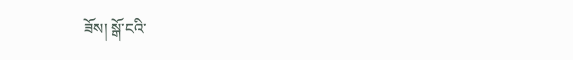ཟོས། སྒོ་ངའི་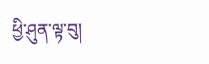ཕྱི་ཤུན་ལྟ་བུ།